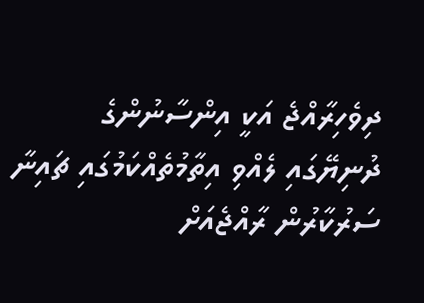ދިވެހިރާއްޖެ އަކީ އިންސާނުންގެ ދުނިޔޭގައި ލެއްވި އިތާމުތެއްކަމުގައި ޗައިނާ ސަރުކާރުން ރާއްޖެއަށް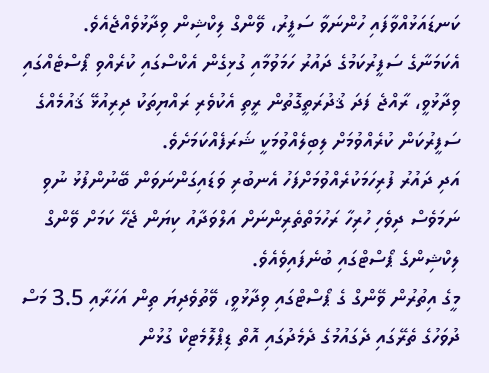ކަނޑައަޅުއްވާފައި ހުންނަވާ ސަފީރު، ވޭންގް ލިކްޝިން ވިދާޅުވެއްޖެއެވެ.
އެކަމަނާގެ ސަފީރުކަމުގެ ދައުރު ހަމަވުމާއި ގުޅިގެން އެކްސްގައި ކުރެއްވި ޕޯސްޓެއްގައި ވިދާޅުވީ، ރާއްޖެ ފަދަ ޤުދުރަތީގޮތުން ރީތި އެކުވެރި ރައްޔިތަކު ދިރިއުޅޭ ޤައުމެއްގެ ސަފީރުކަން ކުރެއްވުމަށް ލިބިލެއްވުމަކީ ޝަރަފެއްކަމަށެވެ.
އަދި ދައުރު ފުރިހަމަކުރެއްވުމަށްފަހު އެނބުރި ވަޑައިގަންނަވަން ބޭނުންފުޅު ނުވި ނަމަވެސް ދިވެހި ހުރިހާ ރަހުމަތްތެރިންނަށް އަލްވަދާއު ކިޔަން ޖެހޭ ކަމަށް ވޭންގް ލިކްޝިންގެ ޕޯސްޓްގައި ބުނެފައިވެއެވެ.
މީގެ އިތުރުން ވޭންގް ގެ ޕޯސްޓްގައި ވިދާޅުވީ، ވޭތުވެދިޔަ ތިން އަހަރާއި 3.5 މަސް ދުވަހުގެ ތެރޭގައި ދެގައުމުގެ ދެމެދުގައި އޮތް ޑިޕްލޮމެޓިކް ގުޅުން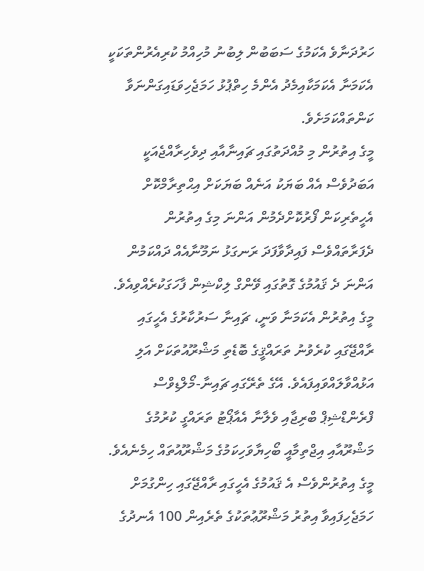ހަރުދަނާވެ އެކަމުގެ ސަބަބުން ލިބުނު މުހިއްމު ކުރިއެރުންތަކަކީ އެކަމަނާ އެކަމަކާއިމެދު އެންމެ ހިތްޕުޅު ހަމަޖެހިވަޑައިގަންނަވާ ކަންތައްކަމަށެވެ.
މީގެ އިތުރުން މި މުއްދަތުގައި ޗައިނާއާއި ދިވެހިރާއްޖެއަކީ އަބަދުވެސް އެއް ބަޔަކު އަނެއް ބަޔަކަށް އިޙްތިރާމްކޮށް އެހީތެރިކަން ފޯރުކޮށްދެމުން އަންނަ މިގެ އިތުރުން ދެފަރާތައްވެސް ފައިދާވާފަދަ ރަނގަޅު ނަމޫނާއެއް ދައްކަމުން އަންނަ ދެ ޤައުމުގެ ގޮތުގައި ވޭންގް ލިކްޝިން ފާހަގަކުރެއްވިއެވެ.
މީގެ އިތުރުން އެކަމަނާ ވަނީ، ޗައިނާ ސަރުކާރުގެ އެހީގައި ރާއްޖޭގައި ކުރެވުނު ތަރައްޤީގެ ބޮޑެތި މަޝްރޫއުތަކަށް އަލި އަޅުއްވާލައްވައިފައެވެ. އޭގެ ތެރޭގައި ޗައިނާ-މޯލްޑިވްސް ފްރެންޑްޝިޕް ބްރިޖާއި ވެލާނާ އެއާޕޯޓު ތަރައްގީ ކުރުމުގެ މަޝްރޫއާއި އިޖްތިމާއީ ބޯހިޔާވަހިކަމުގެ މަޝްރޫއުތައް ހިމެނެއެވެ.
މީގެ އިތުރުންވެސް އެ ޤައުމުގެ އެހީގައި ރާއްޖޭގައި ހިންގުމަށް ހަމަޖެހިފައިވާ އިތުރު މަޝްރޫޢުތަކުގެ ތެރެއިން 100 އެނދުގެ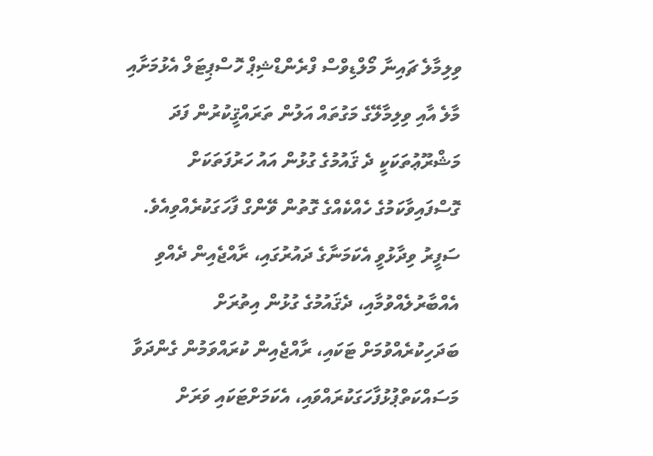ވިލިމާލެ ޗައިނާ މޯލްޑިވްސް ފްރެންޑްޝިޕް ހޮސްޕިޓަލް އެޅުމަށާއި މާލެ އާއި ވިލިމާލޭގެ މަގުތައް އަލުން ތަރައްޤީކުރުން ފަދަ މަޝްރޫޢުތަކަކީ ދެ ޤައުމުގެ ގުޅުން އައު ހަރުފަތަކަށް ގޮސްފައިވާކަމުގެ ހެއްކެއްގެ ގޮތުން ވޭންގް ފާހަގަކުރެއްވިއެވެ.
ސަފީރު ވިދާޅުވީ އެކަމަނާގެ ދައުރުގައި، ރާއްޖެއިން ދެއްވި އެއްބާރުލެއްވުމާއި، ދެޤައުމުގެ ގުޅުން އިތުރަށް ބަދަހިކުރެއްވުމަށް ޓަކައި، ރާއްޖެއިން ކުރައްވަމުން ގެންދަވާ މަސައްކަތްޕުޅުފާހަގަކުރައްވައި، އެކަމަށްޓަކައި ވަރަށް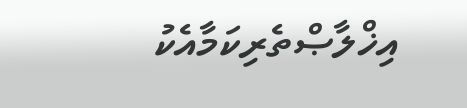އިޚްލާޞްތެރިކަމާއެކު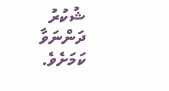ޝުކުރު ދަންނަވާ ކަމަށެވެ.